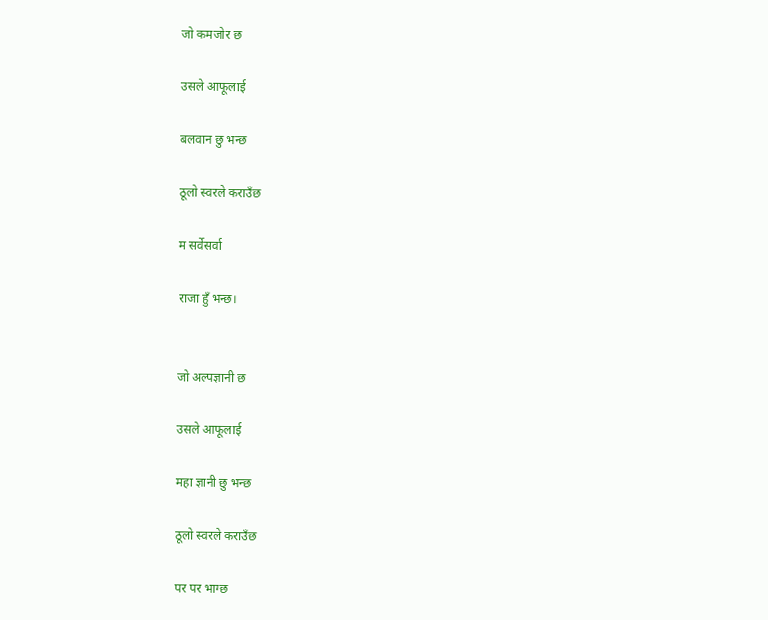जो कमजोर छ

उसले आफूलाई

बलवान छु भन्छ

ठूलो स्वरले कराउँछ

म सर्वेसर्वा

राजा हुँ भन्छ।


जो अल्पज्ञानी छ

उसले आफूलाई

महा ज्ञानी छु भन्छ

ठूलो स्वरले कराउँछ

पर पर भाग्छ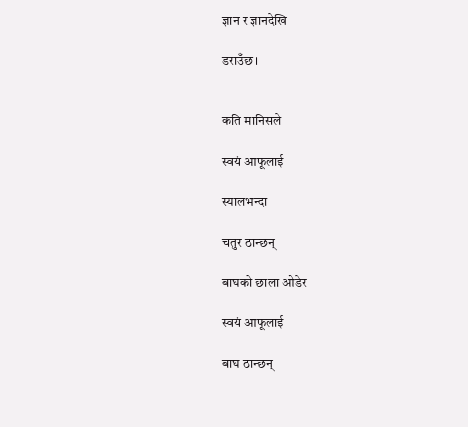ज्ञान र ज्ञानदेखि

डराउँछ।


कति मानिसले

स्वयं आफूलाई

स्यालभन्दा

चतुर ठान्छन्

बाघको छाला ओडेर

स्वयं आफूलाई

बाघ ठान्छन्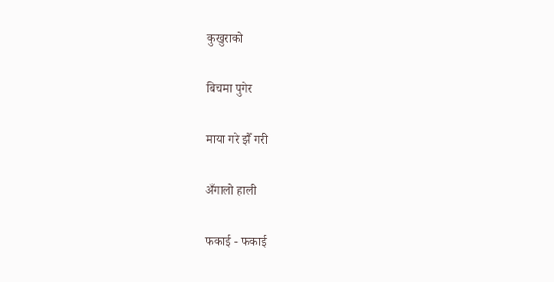कुखुराको

बिचमा पुगेर

माया गरे झैँ गरी

अँगालो हाली

फकाई - फकाई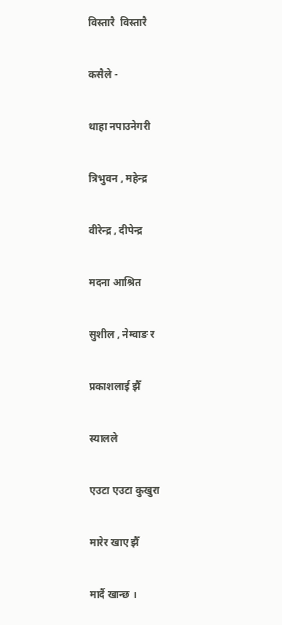विस्तारै  विस्तारै

कसैले -

थाहा नपाउनेगरी

त्रिभुवन , महेन्द्र

वीरेन्द्र , दीपेन्द्र

मदना आश्रित

सुशील , नेम्वाङ र

प्रकाशलाई झैँ

स्यालले

एउटा एउटा कुखुरा

मारेर खाए झैँ

मार्दै खान्छ ।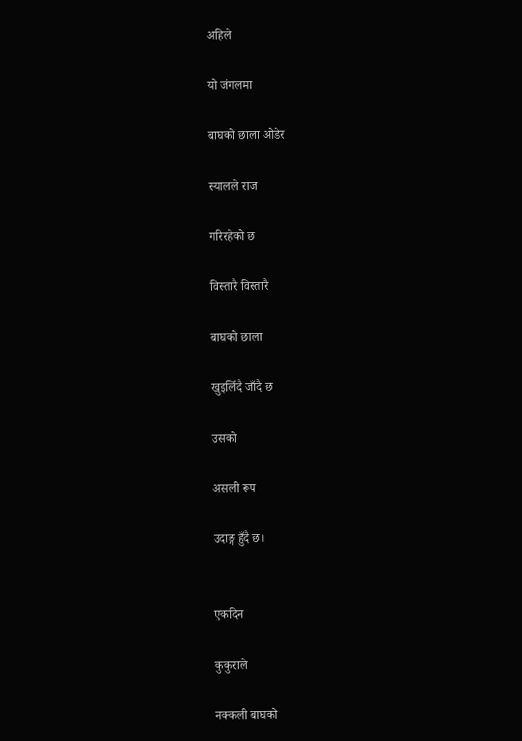अहिले

यो जंगलमा

बाघको छाला ओडेर

स्यालले राज

गरिरहेको छ

विस्तारै विस्तारै

बाघको छाला

खुइलिँदै जाँदै छ

उसको

असली रूप

उदाङ्ग हुँदै छ।


एकदिन

कुकुराले

नक्कली बाघको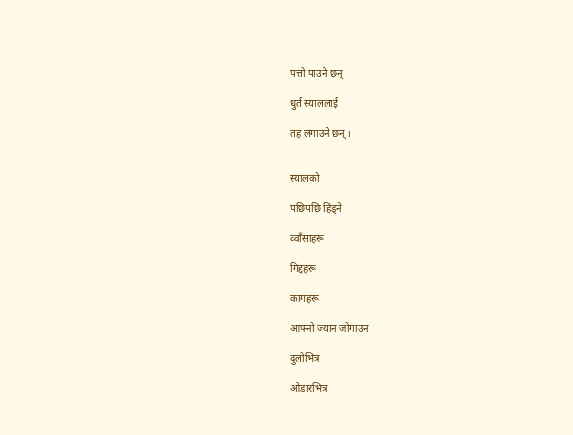पत्तो पाउने छन्

धुर्त स्याललाई

तह लगाउने छन् ।


स्यालको

पछिपछि हिंड्ने

व्वाँसाहरू

गिद्दहरू

कागहरू

आफ्नो ज्यान जोगाउन

दुलोभित्र

ओडारभित्र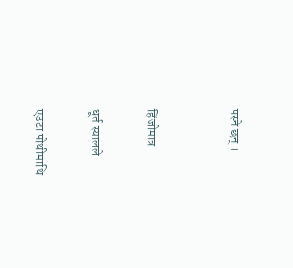पस्ने छन् ।


हिंजोमात्र

धूर्त स्यालले

एउटा पोथीमाथि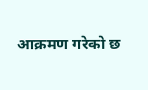आक्रमण गरेको छ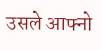उसले आफ्नो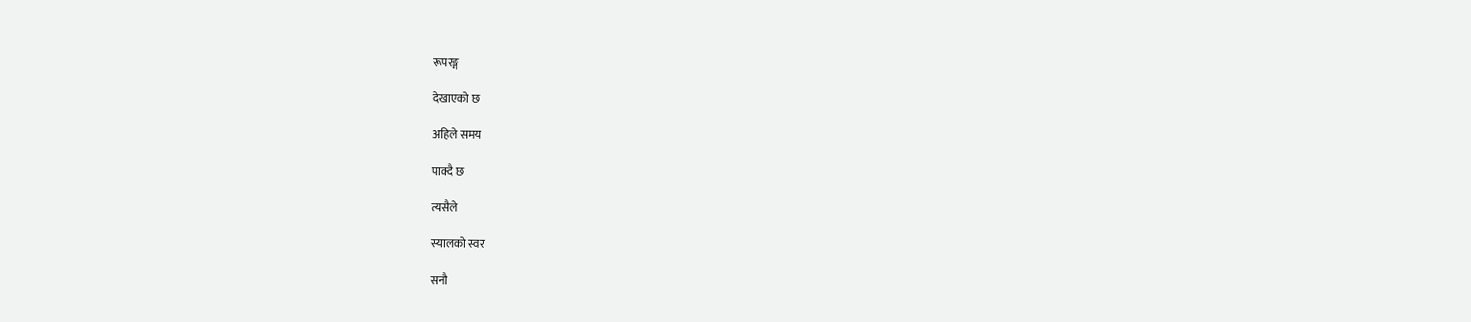रूपरङ्ग

देखाएको छ

अहिले समय

पाक्दै छ

त्यसैले

स्यालको स्वर

सनौ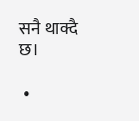सनै थाक्दै छ।

 •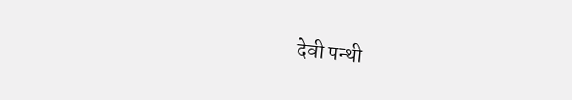देवी पन्थी